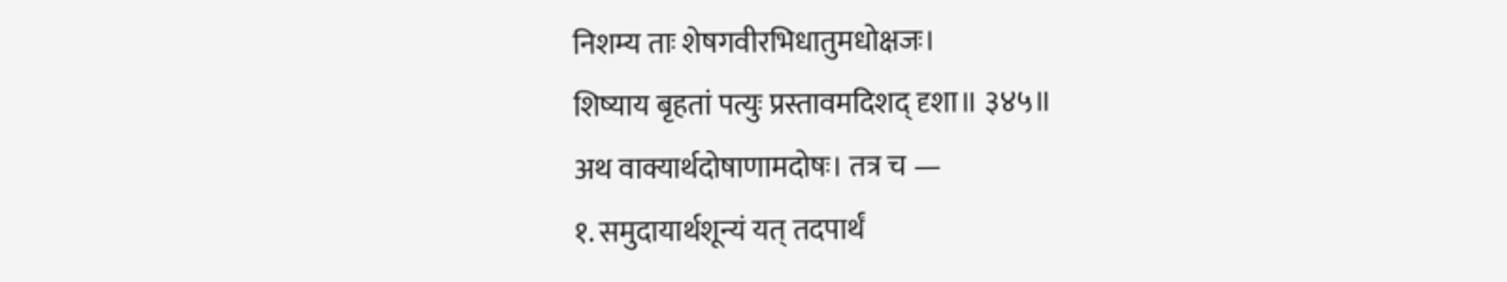निशम्य ताः शेषगवीरभिधातुमधोक्षजः।
शिष्याय बृहतां पत्युः प्रस्तावमदिशद् दृशा॥ ३४५॥
अथ वाक्यार्थदोषाणामदोषः। तत्र च —
१. समुदायार्थशून्यं यत् तदपार्थं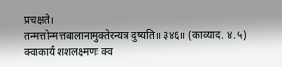प्रचक्षते।
तन्मत्तोन्मत्तबालानामुक्तेरन्यत्र दुष्यति॥ ३४६॥ (काव्याद. ४.५)
क्वाकार्यं शशलक्ष्मणः क्व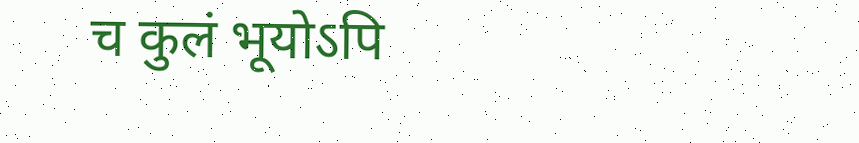च कुलं भूयोऽपि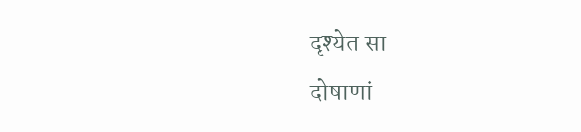दृश्येत सा
दोषाणां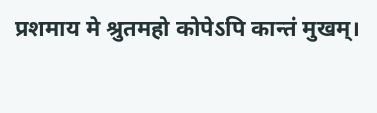प्रशमाय मे श्रुतमहो कोपेऽपि कान्तं मुखम्।